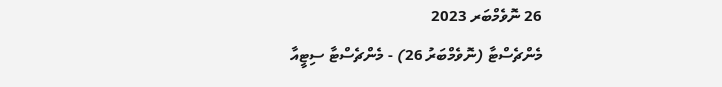26 ނޮވެމްބަރ 2023
މެންޗެސްޓާ (ނޮވެމްބަރު 26) - މެންޗެސްޓާ ސިޓީއާ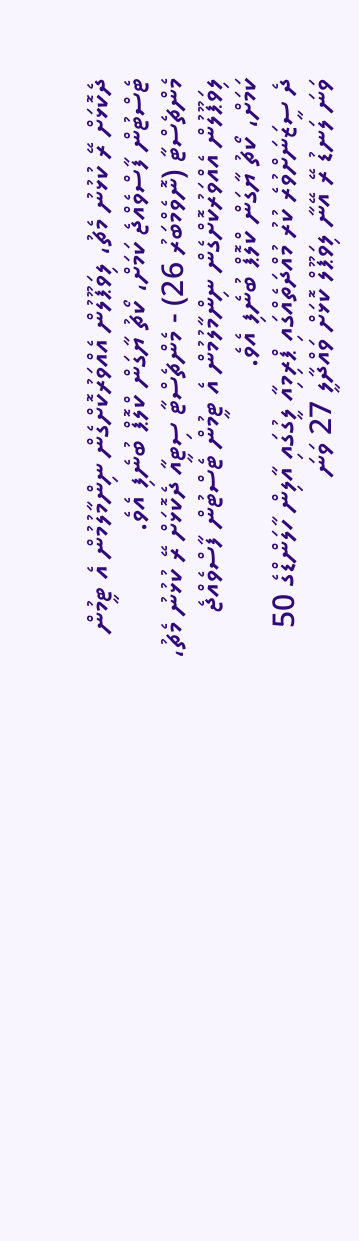ދެކޮޅަށް ރޭ ކުޅުނު މެޗު، ލިވަޕޫލުން އެއްވަރުކޮށްގެން ނިންމާލުމުން އެ ޓީމުން ޓެސްޓުން ފާސްވެއްޖެ ކަމަށް، ކޯޗު ޔާގަން ކްލޮޕް ބުނެފި އެވެ.
މެންޗެސްޓާ (ނޮވެމްބަރު 26) - މެންޗެސްޓާ ސިޓީއާ ދެކޮޅަށް ރޭ ކުޅުނު މެޗު، ލިވަޕޫލުން އެއްވަރުކޮށްގެން ނިންމާލުމުން އެ ޓީމުން ޓެސްޓުން ފާސްވެއްޖެ ކަމަށް، ކޯޗު ޔާގަން ކްލޮޕް ބުނެފި އެވެ.
ދެ ސީޒަނަށްވުރެ ކުރު މުއްދަތެއްގައި ޕްރިމިއާ ލީގުގައި އާލިން ހާލަންޑްގެ 50 ވަނަ ލަނޑު ރޭ އޭނާ ލިވަޕޫލް ކޮޅަށް ވައްދާލީ 27 ވަނަ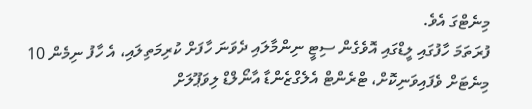މިނެޓްގަ އެވެ.
ފުރަތަމަ ހާފުގައި ލީޑްގައި އޮވެގެން ސިޓީ ނިންމާލައި ދެވަނަ ހާފަށް ކުރިމަތިލައި، އެ ހާފު ނިމެން 10 މިނެޓަށް ވެފައިވަނިކޮށް، ޓްރެންޓް އެލެގްޒެންޑާ އާނޯލްޑް ލިވަޕޫލަށް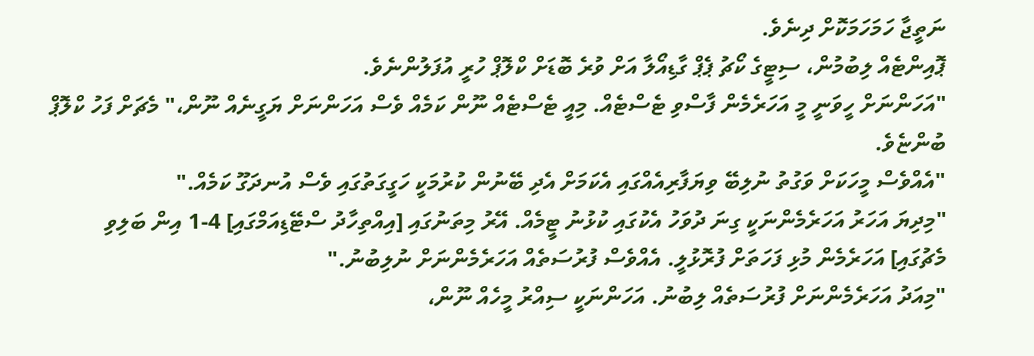ނަތީޖާ ހަމަހަމަކޮށް ދިނެވެ.
ޕޮއިންޓެއް ލިބުމުން، ސިޓީގެ ކޯޗު ޕެޕް ގާޑިއޯލާ އަށް ވުރެ ބޮޑަށް ކްލޮޕް ހުރީ އުފަލުންނެވެ.
"އަހަންނަށް ހީވަނީ މީ އަހަރެމެން ފާސްވި ޓެސްޓެއް. މިއީ ޓެސްޓެއް ނޫން ކަމެއް ވެސް އަހަންނަށް ޔަގީނެއް ނޫން،" މެޗަށް ފަހު ކްލޮޕް ބުންޏެވެ.
"އެއްވެސް މީހަކަށް ވަގުތު ނުލިބޭ ވިޔަފާރިއެއްގައި އެކަމަށް އެދި ބޭނުން ކުރުމަކީ ހަގީގަތުގައި ވެސް އުނދަގޫ ކަމެއް."
"މިދިޔަ އަހަރު އަހަރެމެންނަކީ ގިނަ ދުވަހު އެކުގައި ކުޅުނު ޓީމެއް. އޭރު މިތަނުގައި [އިއްތިހާދު ސްޓޭޑިއަމްގައި] 4-1 އިން ބަލިވި މެޗުގައި] އަހަރެމެން މުޅި ފަހަތަށް ފުރޮޅުލީ. އެއްވެސް ފުރުސަތެއް އަހަރެމެންނަށް ނުލިބުނު."
"މިއަދު އަހަރެމެންނަށް ފުރުސަތެއް ލިބުނު. އަހަންނަކީ ސިއްރު މީހެއް ނޫން،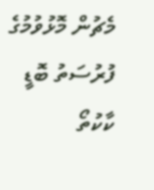މެޗުން މޮޅުވުމުގެ ފުރުސަތު ބޮޑީ ކާކުތޯ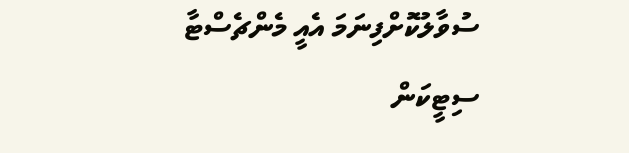ސުވާލުކޮށްފިނަމަ އެއީ މެންޗެސްޓާ ސިޓީކަން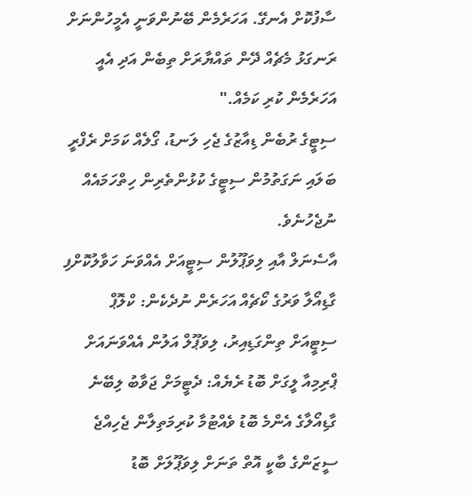ސާފުކޮށް އެނގޭ. އަހަރެމެން ބޭނުންވަނީ އެމީހުންނަށް ރަނގަޅު މެޗެއް ދޭން ތައްޔާރަށް ތިބެން އަދި އެއީ އަހަރެމެން ކުރި ކަމެއް."
ސިޓީގެ ރުބެން ޑިއާޒުގެ ޖެހި ލަނޑު، ގޯލެއް ކަމަށް ރެފްރީ ބަލައި ނަގަތުމުން ސިޓީގެ ކުޅުންތެރިން ހިތްހަމައެއް ނުޖެހުނެވެ.
އާސެނަލް އާއި ލިވަޕޫލުން ސިޓީއަށް އެއްވަނަ ހަވާލުކޮށްފި
ގާޑިއޯލާ ވަރުގެ ކޯޗެއް އަހަރެން ނުދެކެން: ކްލޮޕް
ސިޓީއަށް ތިންގަޑިއިރު، ލިވަޕޫލް އަލުން އެއްވަނައަށް
ޕްރިމިއާ ލީގަށް ބޮޑު ރެޔެއް: ދެޓީމަށް ޖަވާބު ލިބޭނެ
ގާޑިއޯލާގެ އެންމެ ބޮޑު ވެއްޓުމާ ކުރިމަތިލާން ޖެހިއްޖެ
ސީޒަންގެ ބާކީ އޮތް ތަނަށް ލިވަޕޫލަށް ބޮޑު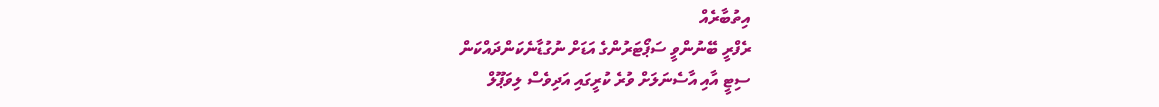އިތުބާރެއް
ރެފްރީ ބޭނުންވީ ސަޕޯޓަރުންގެ އަޑަށް ނުގުޑާނެކަންދައްކަން
ސިޓީ އާއި އާސެނަލަށް ވުރެ ކުރީގައި އަދިވެސް ލިވަޕޫލް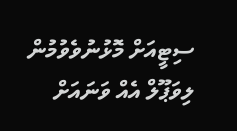ސިޓީއަށް މޮޅުނުވެވުމުން ލިވަޕޫލް އެއް ވަނައަށް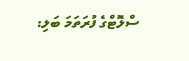ސްލޮޓްގެ ފުރަތަމަ ބަލި: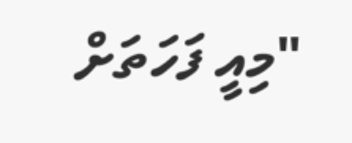"މިއީ ފަހަތަށް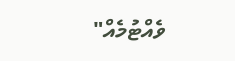ވެއްޓުމެއް"